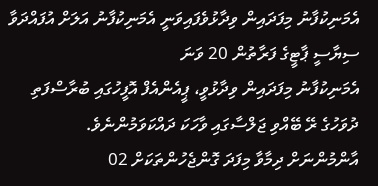އެމަނިކުފާނު މިފަދައިން ވިދާޅުވެފައިވަނީ އެމަނިކުފާނު އަލަށް އުފައްދަވާ ސިޔާސީ ޕާޓީގެ ފަރާތުން 20 ވަނަ
އެމަނިކުފާނު މިފަދައިން ވިދާޅުވީ، ޕީއެންއެފް އޮފީހުގައި ބުރާސްފަތި ދުވަހުގެ ރޭ ބޭއްވި ޖަލްސާގައި ވާހަކަ ދައްކަވަމުންނެވެ.
އާންމުންނަށް ދިމާވާ މިފަދަ ގޮންޖެހުންތަކަށް 02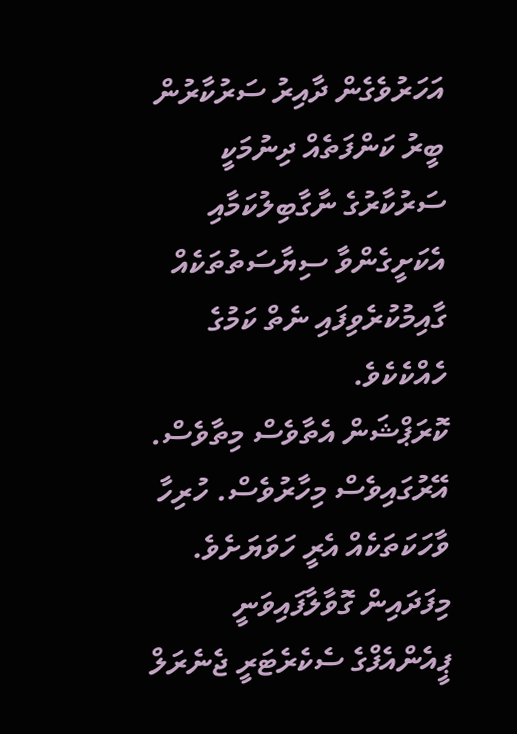އަހަރުވެގެން ދާއިރު ސަރުކާރުން ބީރު ކަންފަތެއް ދިނުމަކީ ސަރުކާރުގެ ނާގާބިލުކަމާއި އެކަށީގެންވާ ސިޔާސަތުތަކެއް ގާއިމުކުރެވިފައި ނެތް ކަމުގެ ހެއްކެކެވެ.
ކޮރަޕްޝަން އެތާވެސް މިތާވެސް. އޭރުގައިވެސް މިހާރުވެސް. ހުރިހާ ވާހަކަތަކެއް އެރީ ހަވަޔަށެވެ.
މިފަދައިން ގޮވާލާފައިވަނީ ޕީއެންއެފްގެ ސެކެރެޓަރީ ޖެނެރަލް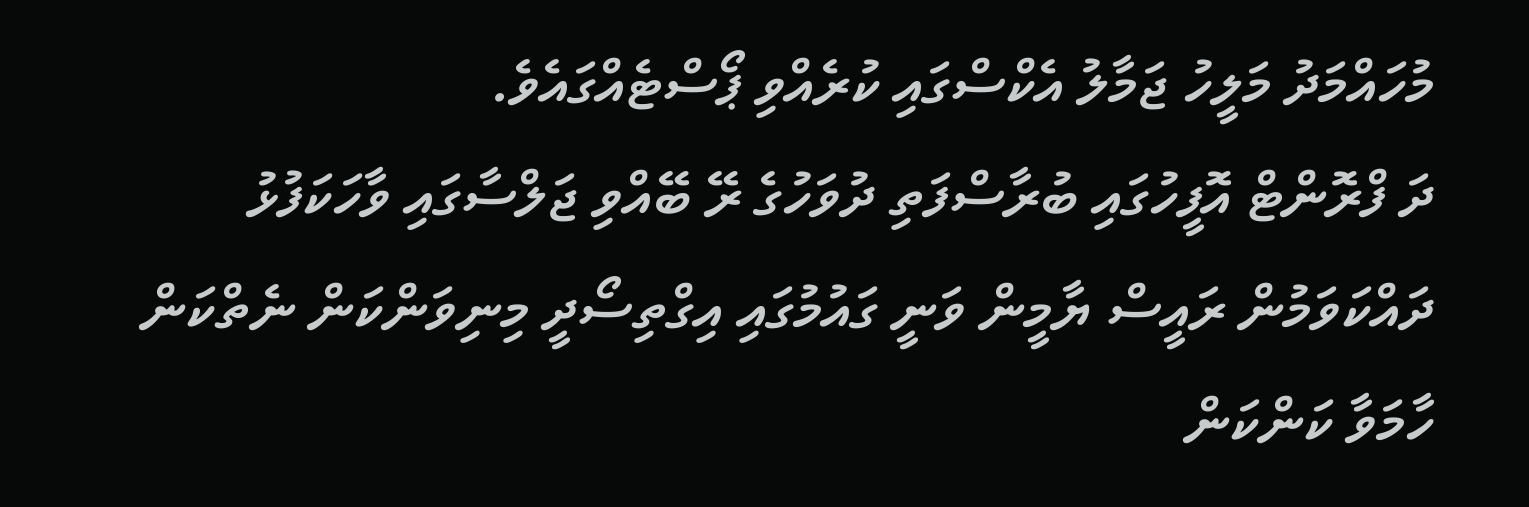މުހައްމަދު މަލީހު ޖަމާލު އެކްސްގައި ކުރެއްވި ޕޯސްޓެއްގައެވެ.
ދަ ފްރޮންޓް އޮފީހުގައި ބުރާސްފަތި ދުވަހުގެ ރޭ ބޭއްވި ޖަލްސާގައި ވާހަކަފުޅު ދައްކަވަމުން ރައީސް ޔާމީން ވަނީ ގައުމުގައި އިގްތިސޯދީ މިނިވަންކަން ނެތްކަން ހާމަވާ ކަންކަން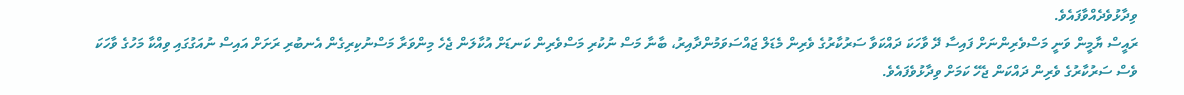ވިދާޅުވެދެއްވާފައެވެ.
ރައީސް ޔާމީން ވަނީ މަސްވެރިންނަށް ފައިސާ ދޭ ވާހަކަ ދައްކަވާ ސަރުކާރުގެ ވެރިން މެޑަލް ޖައްސަވަމުންދާއިރު، ބާނާ މަސް ނުކުރި މަސްވެރިން ކަނޑަށް އުކާލަން ޖެހެ މިންވަރާ މަސްނުކިރިގެން އެނބުރި ރަށަށް އައިސް ނުއަގުގައި ވިއްކާ މަހުގެ ވާހަކަ ވެސް ސަރުކާރުގެ ވެރިން ދައްކަން ޖެހޭ ކަމަށް ވިދާޅުވެފައެވެ.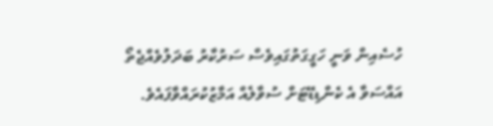ހުސެއިން ވަނީ ހަގީގަތުގައިވެސް ސަރުކާރު ބަދަލުވެއްޖެތޯ އައްސަވާ އެ ކެންޑިޑޭޓަށް ސުވާލެއް އަމާޒުކުރައްވާފައެވެ.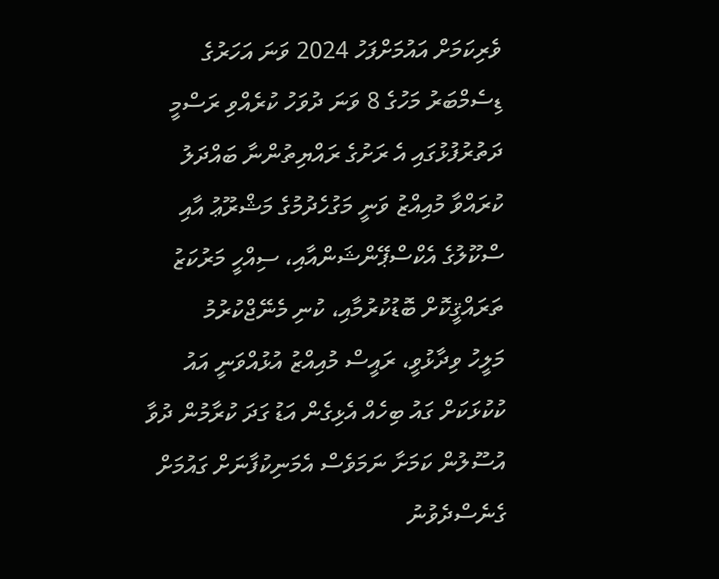ވެރިކަމަށް އައުމަށްފަހު 2024 ވަނަ އަހަރުގެ ޑިސެމްބަރު މަހުގެ 8 ވަނަ ދުވަހު ކުރެއްވި ރަސްމީ ދަތުރުފުޅުގައި އެ ރަށުގެ ރައްޔިތުންނާ ބައްދަލު ކުރައްވާ މުއިއްޒު ވަނީ މަގުހެދުމުގެ މަޝްރޫޢު އާއި ސްކޫލުގެ އެކްސްޕޭންޝަންއާއި، ސިއްހީ މަރުކަޒު ތަރައްޤީކޮށް ބޮޑުކުރުމާއި، ކުނި މެނޭޖްކުރުމު
މަލީހު ވިދާޅުވީ، ރައީސް މުއިއްޒު އުޅުއްވަނީ އައު ކުކުޅަކަށް ގައު ބިހެއް އެޅިގެން އަޑު ގަދަ ކުރާމުން ދުވާ އުސޫލުން ކަމަށާ ނަމަވެސް އެމަނިކުފާނަށް ގައުމަށް ގެނެސްދެވުނު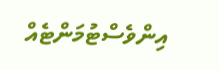އިންވެސްޓުމަންޓެއް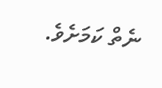ނެތް ކަމަށެވެ.